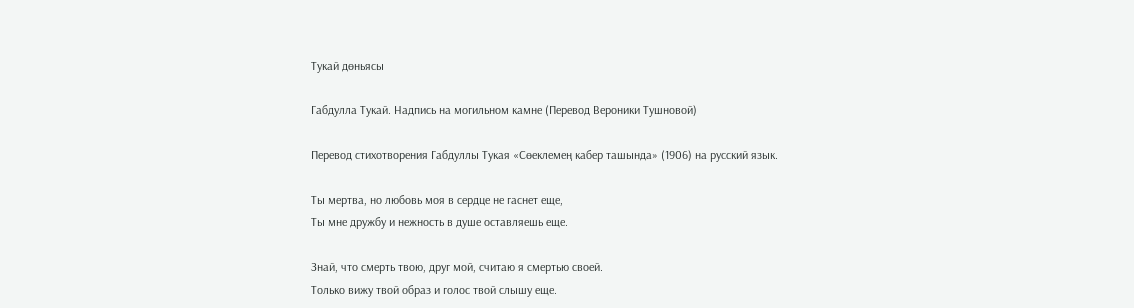Тукай дөньясы

Габдулла Тукай. Надпись на могильном камне (Перевод Вероники Тушновой)

Перевод стихотворения Габдуллы Тукая «Сөеклемең кабер ташында» (1906) на русский язык.

Ты мертва, но любовь моя в сердце не гаснет еще,
Ты мне дружбу и нежность в душе оставляешь еще.

Знай, что смерть твою, друг мой, считаю я смертью cвоей.
Только вижу твой образ и голос твой слышу еще.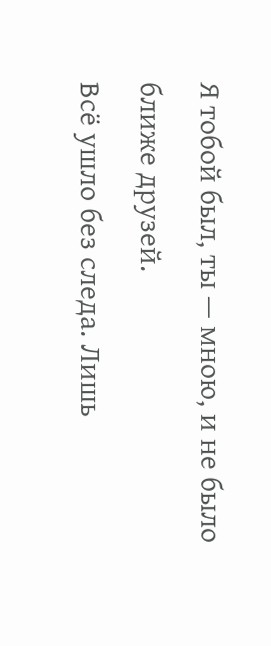Я тобой был, ты — мною, и не было ближе друзей.
Всё ушло без следа. Лишь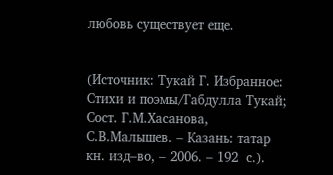любовь существует еще.


(Источник: Тукай Г. Избранное: Стихи и поэмы/Габдулла Тукай; Сост. Г.М.Хасанова, С.В.Малышев. – Казань: татар кн. изд–во, – 2006. – 192  с.).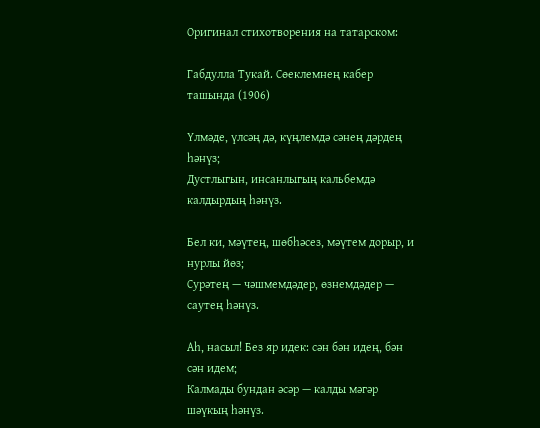Оригинал стихотворения на татарском:

Габдулла Тукай. Сөеклемнең кабер ташында (1906)

Үлмәде, үлсәң дә, күңлемдә сәнең дәрдең һәнүз;
Дустлыгын, инсанлыгың кальбемдә калдырдың һәнүз.

Бел ки, мәүтең, шөбһәсез, мәүтем дорыр, и нурлы йөз;
Сурәтең — чәшмемдәдер, өзнемдәдер — саутең һәнүз.

Аһ, насыл! Без яр идек: сән бән идең, бән сән идем;
Калмады бундан әсәр — калды мәгәр шәүкың һәнүз.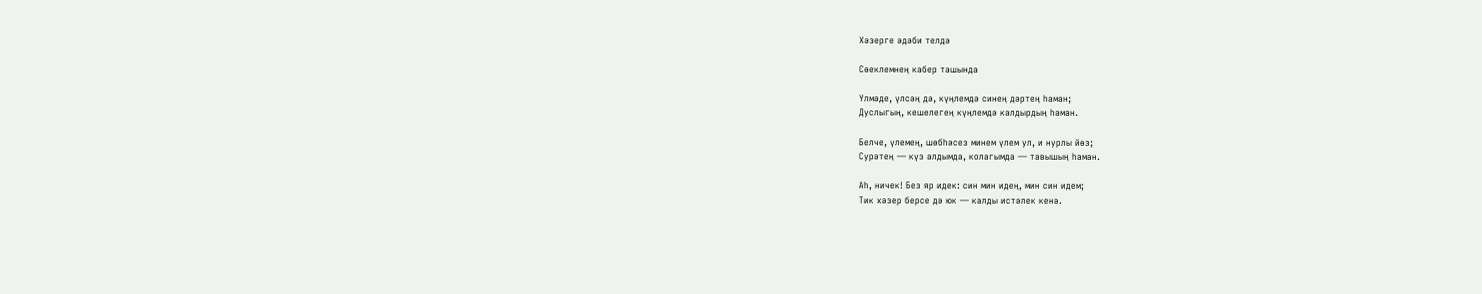Хәзерге әдәби телдә

Сөеклемнең кабер ташында

Үлмәде, үлсәң дә, күңлемдә синең дәртең һаман;
Дуслыгың, кешелегең күңлемдә калдырдың һаман.

Белче, үлемең, шөбһәсез минем үлем ул, и нурлы йөз;
Сурәтең — күз алдымда, колагымда — тавышың һаман.

Аһ, ничек! Без яр идек: син мин идең, мин син идем;
Тик хәзер берсе дә юк — калды истәлек кенә.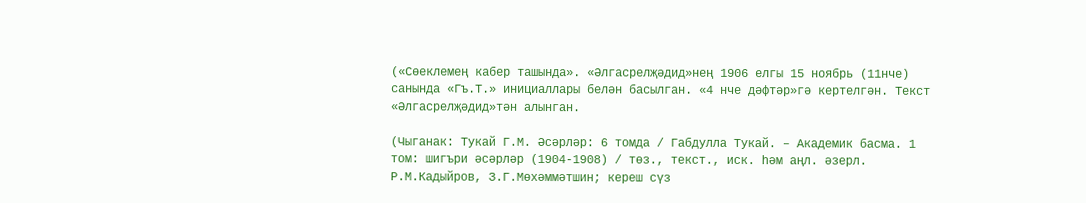(«Сөеклемең кабер ташында». «Әлгасрелҗәдид»нең 1906 елгы 15 ноябрь (11нче) санында «Гъ.Т.» инициаллары белән басылган. «4 нче дәфтәр»гә кертелгән. Текст «Әлгасрелҗәдид»тән алынган.

(Чыганак: Тукай Г.М. Әсәрләр: 6 томда / Габдулла Тукай. – Академик басма. 1 том: шигъри әсәрләр (1904-1908) / төз., текст., иск. һәм аңл. әзерл. Р.М.Кадыйров, З.Г.Мөхәммәтшин; кереш сүз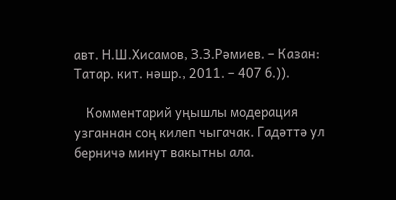авт. Н.Ш.Хисамов, З.З.Рәмиев. – Казан: Татар. кит. нәшр., 2011. – 407 б.)).

    Комментарий уңышлы модерация узганнан соң килеп чыгачак. Гадәттә ул берничә минут вакытны ала.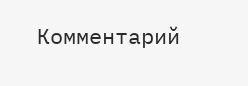Комментарий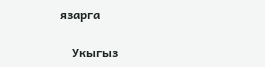язарга

    Укыгыз